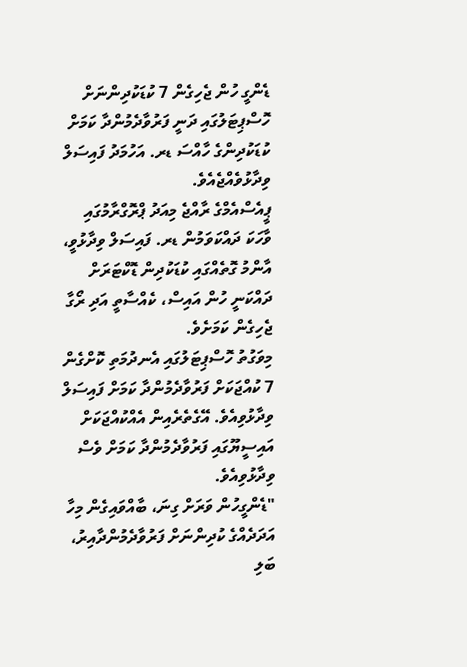ޑެންގީ ހުން ޖެހިގެން 7 ކުޑަކުދިންނަށް ހޮސްޕިޓަލުގައި ދަނީ ފަރުވާދެމުންދާ ކަމަށް ކުޑަކުދިންގެ ހާއްސަ ޑރ. އަހުމަދު ފައިސަލް ވިދާޅުވެއްޖެއެވެ.
ޕީއެސްއެމްގެ ރާއްޖެ މިއަދު ޕްރޮގްރާމުގައި ވާހަކަ ދައްކަވަމުން ޑރ. ފައިސަލް ވިދާޅުވީ، އާންމު ގޮތެއްގައި ކުޑަކުދިން ޑޮކްޓަރަށް ދައްކަނީ ހުން އައިސް، ކެއްސާތީ އަދި ރޯގާ ޖެހިގެން ކަމަށެވެ.
މިވަގުތު ހޮސްޕިޓަލުގައި އެނދުމަތި ކޮށްގެން 7 ކުއްޖަކަށް ފަރުވާދެމުންދާ ކަމަށް ފައިސަލް ވިދާޅުވިއެވެ. އޭގެތެރެއިން އެއްކުއްޖަކަށް އައިސީޔޫގައި ފަރުވާދެމުންދާ ކަމަށް ވެސް ވިދާޅުވިއެވެ.
"ޑެންގީހުން ވަރަށް ގިނަ، ބާއްވައިގެން މިހާ އަދަދެއްގެ ކުދިންނަށް ފަރުވާދެމުންދާއިރު، ބަލި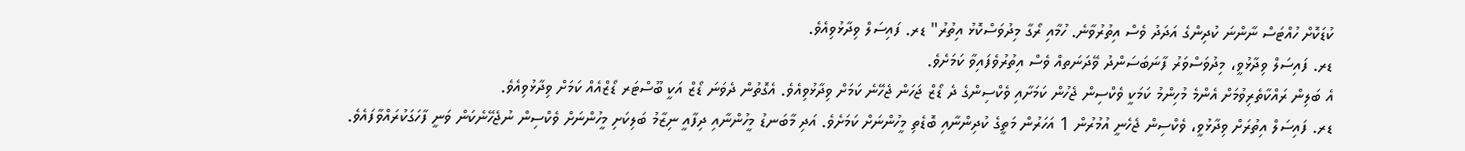ކުޑަކޮށް ހުއްޓަސް ނާންނަ ކުދިންގެ އަދަދު ވެސް އިތުރުވާނެ. ހުމާއި ރޯގާ މިދުވަސްކޮޅު އިތުރު" ޑރ. ފައިސަލް ވިދާޅުވިއެވެ.
ޑރ. ފައިސަލް ވިދާޅުވީ، މިދުވަސްވަރު ފާނަބަސަންދު ވޭދަނަތއް ވެސް އިތުރުވެފައިވާ ކަމަށެވެ.
އެ ބަލިން ރައްކާތެރިވުމަށް އެންމެ މުހިންމު ކަމަކީ ވެކްސިން ޖެހުން ކަމަށާއި ވެކްސިންގެ ދެ ޑޯޒް ޖަހަން ޖެހޭނެ ކަމަށް ވިދާޅުވިއެވެ. އެގޮތުން ދެވަނަ ޑޯޒް އަކީ ބޫސްޓަރ ޑޯޒްއެއް ކަމަށް ވިދާޅުވިއެވެ.
ޑރ. ފައިސަލް އިތުރަށް ވިދާޅުވީ، ވެކްސިން ޖެހެނީ އުމުރުން 1 އަހަރުން މަތީގެ ކުދިންނާއި ބޮޑެތި މީހުންނަށް ކަމަށެވެ. އަދި މާބަނޑު މީހުންނާއި ދިފާއީ ނިޒާމު ބަލިކަށި މީހުންނަށް ވެކްސިން ނުޖެހޭނެކަން ވަނީ ފާހަގަކުރައްވާފައެވެ.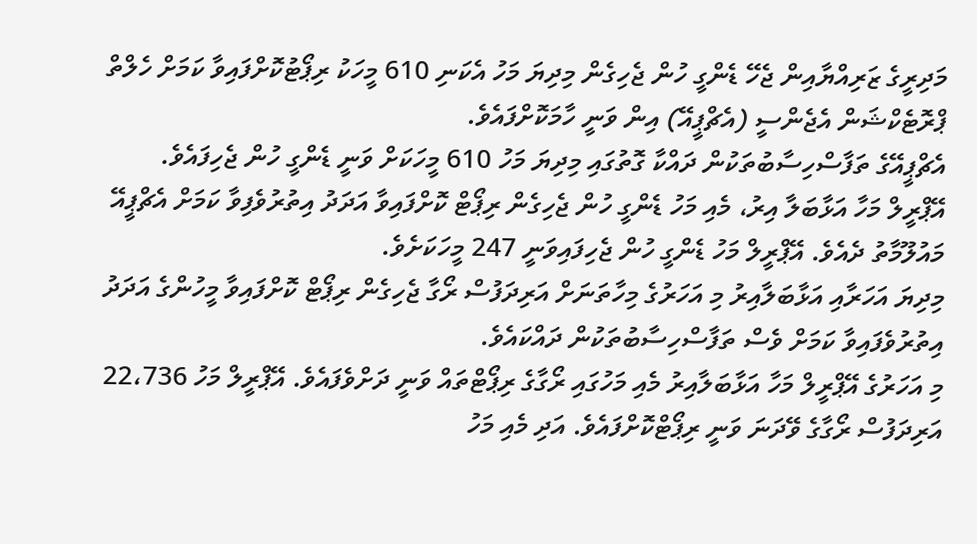މަދިރީގެ ޒަރިއްޔާއިން ޖެހޭ ޑެންގީ ހުން ޖެހިގެން މިދިޔަ މަހު އެކަނި 610 މީހަކު ރިޕޯޓުކޮށްފައިވާ ކަމަށް ހެލްތް ޕްރޮޓެކްޝަން އެޖެންސީ (އެޗްޕީއޭ) އިން ވަނީ ހާމަކޮށްފައެވެ.
އެޗްޕީއޭގެ ތަފާސްހިސާބުތަކުން ދައްކާ ގޮތުގައި މިދިޔަ މަހު 610 މީހަކަށް ވަނީ ޑެންގީ ހުން ޖެހިފައެވެ. އޭޕްރީލް މަހާ އަޅާބަލާ އިރު، މެއި މަހު ޑެންގީ ހުން ޖެހިގެން ރިޕޯޓް ކޮށްފައިވާ އަދަދު އިތުރުވެފިވާ ކަމަށް އެޗްޕީއޭ މައުލޫމާތު ދެއެވެ. އޭޕްރީލް މަހު ޑެންގީ ހުން ޖެހިފައިވަނީ 247 މީހަކަށެވެ.
މިދިޔަ އަހަރާއި އަޅާބަލާއިރު މި އަހަރުގެ މިހާތަނަށް އަރިދަފުސް ރޯގާ ޖެހިގެން ރިޕޯޓް ކޮށްފައިވާ މީހުންގެ އަދަދު އިތުރުވެފައިވާ ކަމަށް ވެސް ތަފާސްހިސާބުތަކުން ދައްކައެވެ.
މި އަހަރުގެ އޭޕްރީލް މަހާ އަޅާބަލާއިރު މެއި މަހުގައި ރޯގާގެ ރިޕޯޓްތައް ވަނީ ދަށްވެފައެވެ. އޭޕްރީލް މަހު 22،736 އަރިދަފުސް ރޯގާގެ ވޭދަނަ ވަނީ ރިޕޯޓްކޮށްފައެވެ. އަދި މެއި މަހު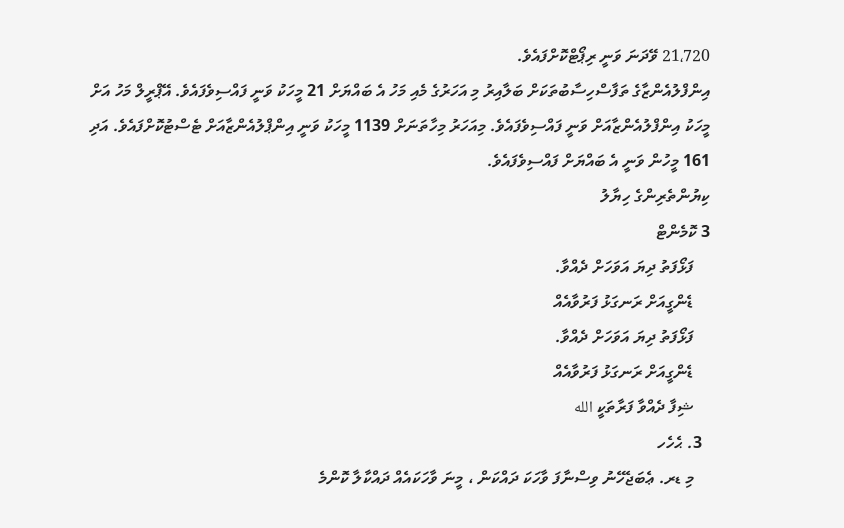21،720 ވޭދަނަ ވަނީ ރިޕޯޓްކޮށްފައެވެ.
އިންފްލުއެންޒާގެ ތަފާސްހިސާބުތަކަށް ބަލާއިރު މި އަހަރުގެ މެއި މަހު އެ ބައްޔަށް 21 މީހަކު ވަނީ ފައްސިވެފައެވެ. އޭޕްރީލް މަހު އަށް މީހަކު އިންފްލުއެންޒާއަށް ވަނީ ފައްސިވެފައެވެ. މިއަހަރު މިހާތަނަށް 1139 މީހަކު ވަނީ އިންޕްލުއެންޒާއަށް ޓެސްޓުކޮށްފައެވެ. އަދި 161 މީހުން ވަނީ އެ ބައްޔަށް ފައްސިވެފައެވެ.
ކިޔުންތެރިންގެ ހިޔާލު
3 ކޮމެންޓް
    ފަޅޯފަތު ދިޔަ އަވަހަށް ދެއްވާ.
    ޑެންގީއަށް ރަނގަޅު ފަރުވާއެއް
    ފަޅޯފަތު ދިޔަ އަވަހަށް ދެއްވާ.
    ޑެންގީއަށް ރަނގަޅު ފަރުވާއެއް
    ޝިފާ ދެއްވާ ފަރާތަކީ الله
  3. ޙެހެހ
    މި ޑރ. ޢެބަޖެހޭނު ވިސްނާފަ ވާހަކަ ދައްކަން ، މީނަ ވާހަކައެއް ދައްކާލާ ކޮންމެ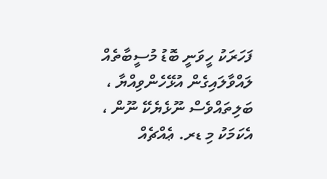ފަހަރަކު ހީވަނީ ބޮޑު މުސީބާތެއް ލައްވާލައިގެން އުޅޭހެންވިއްޔާ ، ބަލިތައްވެސް ނޫޅެޔެކޭ ނޫން ، އެކަމަކު މި ޑރ. ޢެއްޗެއް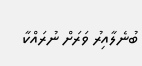ބުނެލާއިރު ވަރަށް ނުރައްކާ